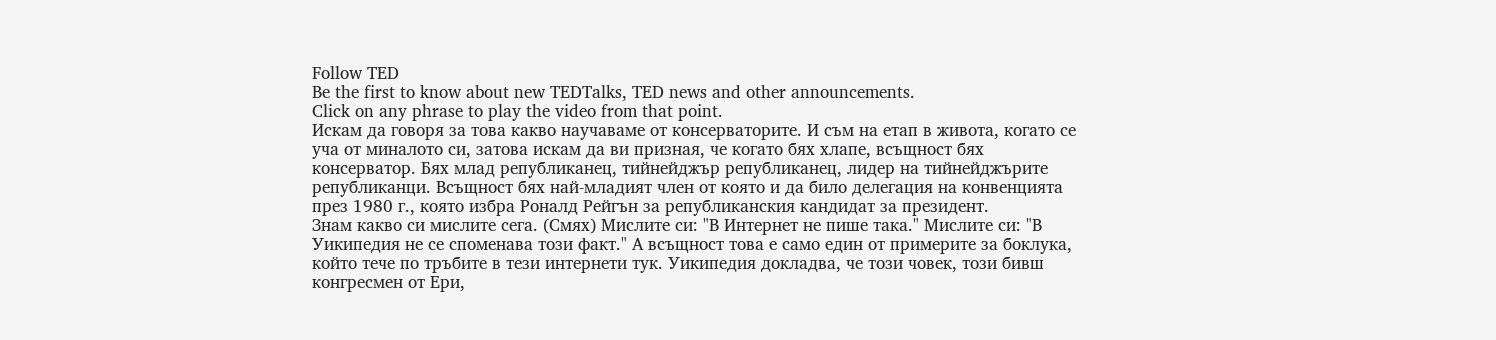Follow TED
Be the first to know about new TEDTalks, TED news and other announcements.
Click on any phrase to play the video from that point.
Искам да говоря за това какво научаваме от консерваторите. И съм на етап в живота, когато се уча от миналото си, затова искам да ви призная, че когато бях хлапе, всъщност бях консерватор. Бях млад републиканец, тийнейджър републиканец, лидер на тийнейджърите републиканци. Всъщност бях най-младият член от която и да било делегация на конвенцията през 1980 г., която избра Роналд Рейгън за републиканския кандидат за президент.
Знам какво си мислите сега. (Смях) Мислите си: "В Интернет не пише така." Мислите си: "В Уикипедия не се споменава този факт." А всъщност това е само един от примерите за боклука, който тече по тръбите в тези интернети тук. Уикипедия докладва, че този човек, този бивш конгресмен от Ери,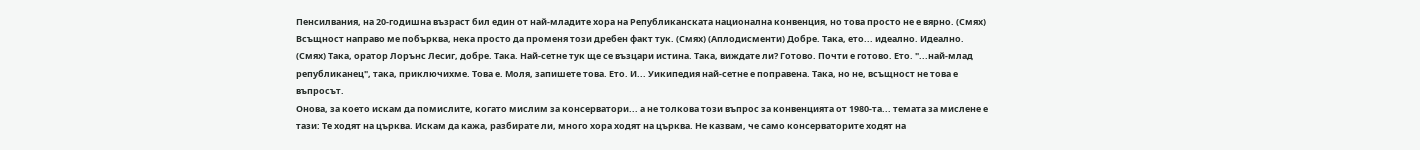Пенсилвания, на 20-годишна възраст бил един от най-младите хора на Републиканската национална конвенция, но това просто не е вярно. (Смях) Всъщност направо ме побърква, нека просто да променя този дребен факт тук. (Смях) (Аплодисменти) Добре. Така, ето... идеално. Идеално. (Смях) Така, оратор Лорънс Лесиг, добре. Така. Най-сетне тук ще се възцари истина. Така, виждате ли? Готово. Почти е готово. Ето. "...най-млад републиканец", така, приключихме. Това е. Моля, запишете това. Ето. И... Уикипедия най-сетне е поправена. Така, но не, всъщност не това е въпросът.
Онова, за което искам да помислите, когато мислим за консерватори... а не толкова този въпрос за конвенцията от 1980-та... темата за мислене е тази: Те ходят на църква. Искам да кажа, разбирате ли, много хора ходят на църква. Не казвам, че само консерваторите ходят на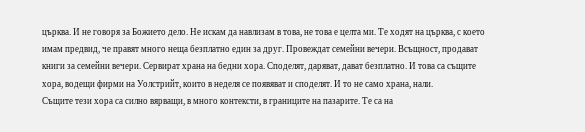църква. И не говоря за Божието дело. Не искам да навлизам в това, не това е целта ми. Те ходят на църква, с което имам предвид, че правят много неща безплатно един за друг. Провеждат семейни вечери. Всъщност, продават книги за семейни вечери. Сервират храна на бедни хора. Споделят, даряват, дават безплатно. И това са същите хора, водещи фирми на Уолстрийт, които в неделя се появяват и споделят. И то не само храна, нали.
Същите тези хора са силно вярващи, в много контексти, в границите на пазарите. Те са на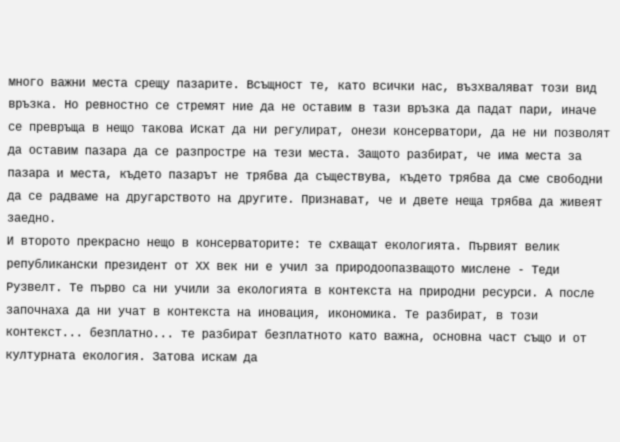много важни места срещу пазарите. Всъщност те, като всички нас, възхваляват този вид връзка. Но ревностно се стремят ние да не оставим в тази връзка да падат пари, иначе се превръща в нещо такова Искат да ни регулират, онези консерватори, да не ни позволят да оставим пазара да се разпростре на тези места. Защото разбират, че има места за пазара и места, където пазарът не трябва да съществува, където трябва да сме свободни да се радваме на другарството на другите. Признават, че и двете неща трябва да живеят заедно.
И второто прекрасно нещо в консерваторите: те схващат екологията. Първият велик републикански президент от ХХ век ни е учил за природоопазващото мислене - Теди Рузвелт. Те първо са ни учили за екологията в контекста на природни ресурси. А после започнаха да ни учат в контекста на иновация, икономика. Те разбират, в този контекст... безплатно... те разбират безплатното като важна, основна част също и от културната екология. Затова искам да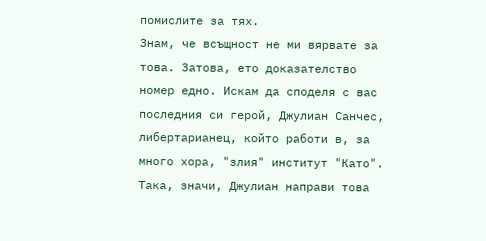помислите за тях.
Знам, че всъщност не ми вярвате за това. Затова, ето доказателство номер едно. Искам да споделя с вас последния си герой, Джулиан Санчес, либертарианец, който работи в, за много хора, "злия" институт "Като". Така, значи, Джулиан направи това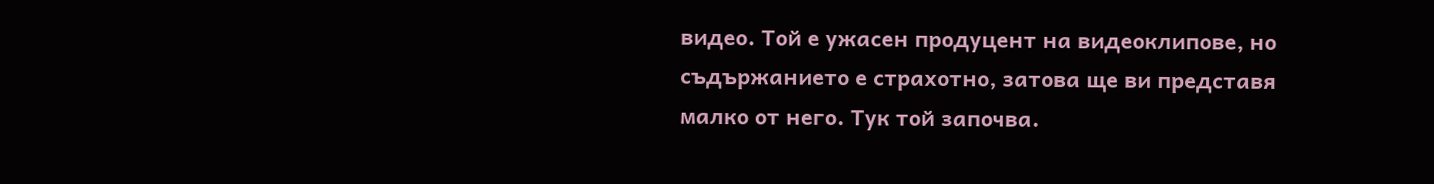видео. Той е ужасен продуцент на видеоклипове, но съдържанието е страхотно, затова ще ви представя малко от него. Тук той започва.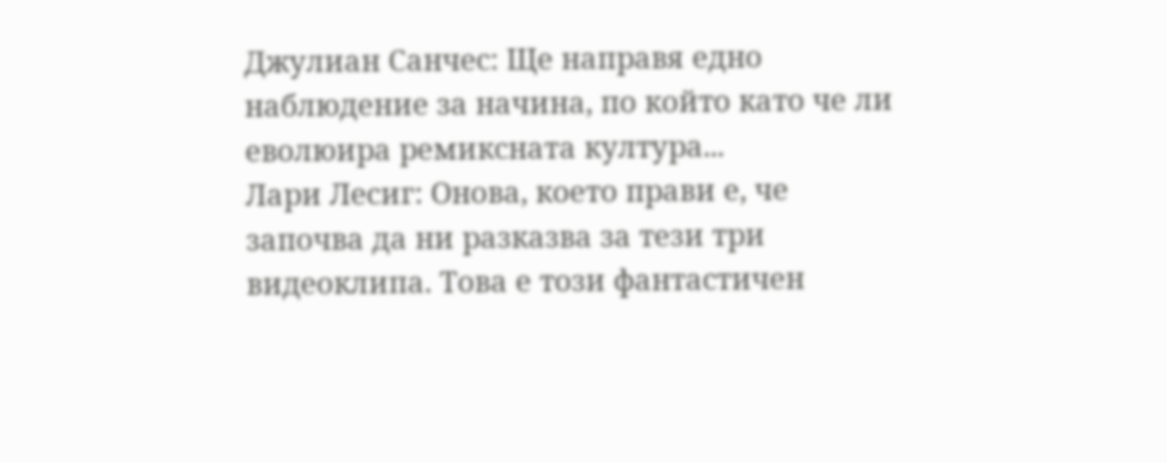Джулиан Санчес: Ще направя едно наблюдение за начина, по който като че ли еволюира ремиксната култура...
Лари Лесиг: Онова, което прави е, че започва да ни разказва за тези три видеоклипа. Това е този фантастичен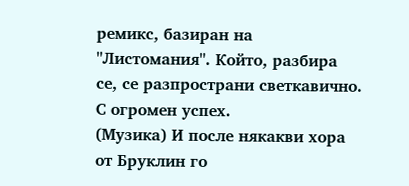ремикс, базиран на "Листомания". Който, разбира се, се разпространи светкавично. С огромен успех.
(Музика) И после някакви хора от Бруклин го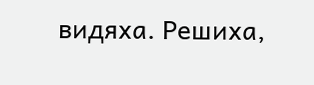видяха. Решиха,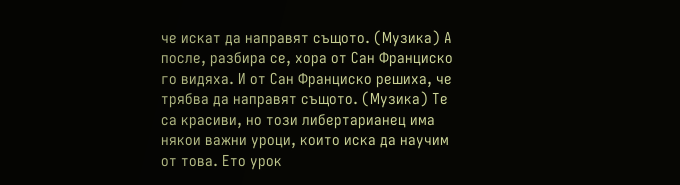че искат да направят същото. (Музика) А после, разбира се, хора от Сан Франциско го видяха. И от Сан Франциско решиха, че трябва да направят същото. (Музика) Те са красиви, но този либертарианец има някои важни уроци, които иска да научим от това. Ето урок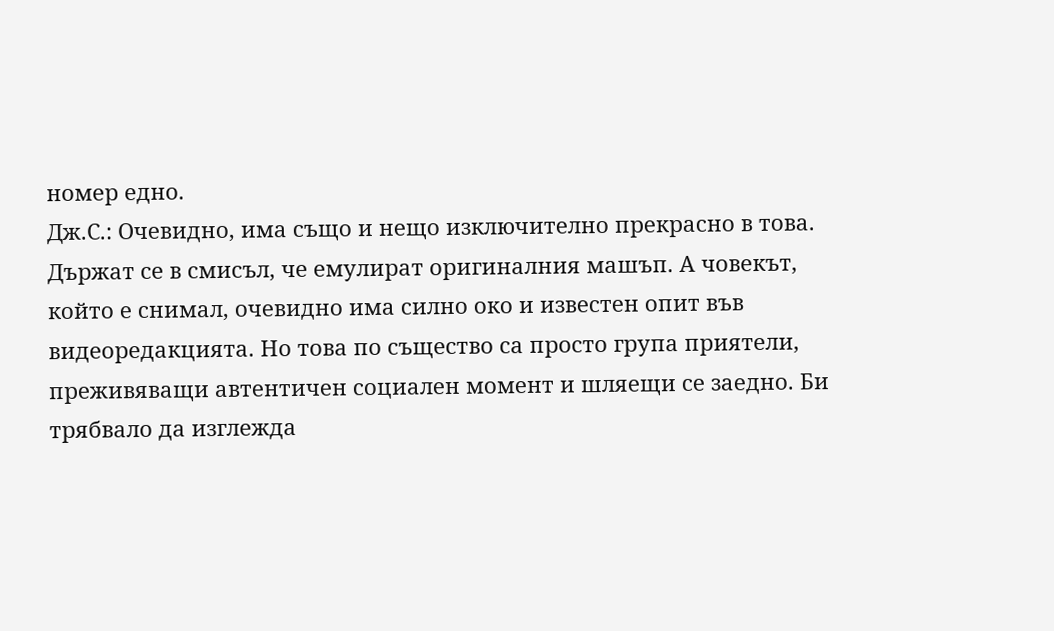номер едно.
Дж.С.: Очевидно, има също и нещо изключително прекрасно в това. Държат се в смисъл, че емулират оригиналния машъп. А човекът, който е снимал, очевидно има силно око и известен опит във видеоредакцията. Но това по същество са просто група приятели, преживяващи автентичен социален момент и шляещи се заедно. Би трябвало да изглежда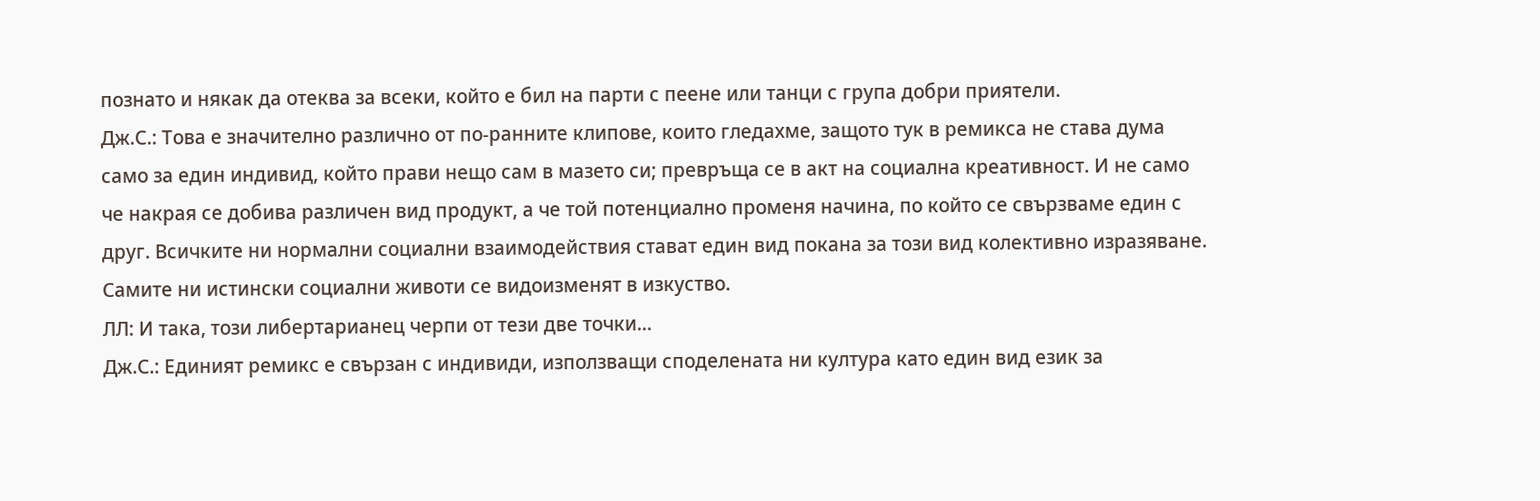познато и някак да отеква за всеки, който е бил на парти с пеене или танци с група добри приятели.
Дж.С.: Това е значително различно от по-ранните клипове, които гледахме, защото тук в ремикса не става дума само за един индивид, който прави нещо сам в мазето си; превръща се в акт на социална креативност. И не само че накрая се добива различен вид продукт, а че той потенциално променя начина, по който се свързваме един с друг. Всичките ни нормални социални взаимодействия стават един вид покана за този вид колективно изразяване. Самите ни истински социални животи се видоизменят в изкуство.
ЛЛ: И така, този либертарианец черпи от тези две точки...
Дж.С.: Единият ремикс е свързан с индивиди, използващи споделената ни култура като един вид език за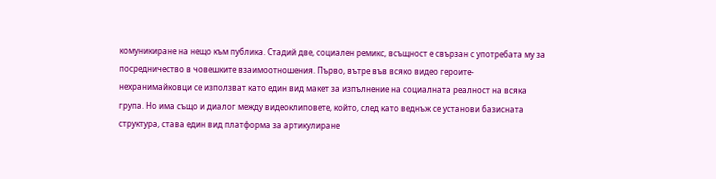комуникиране на нещо към публика. Стадий две, социален ремикс, всъщност е свързан с употребата му за посредничество в човешките взаимоотношения. Първо, вътре във всяко видео героите-нехранимайковци се използват като един вид макет за изпълнение на социалната реалност на всяка група. Но има също и диалог между видеоклиповете, който, след като веднъж се установи базисната структура, става един вид платформа за артикулиране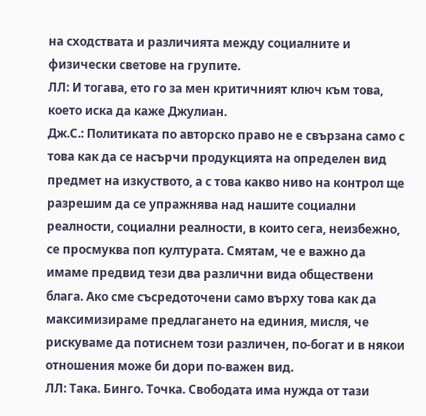на сходствата и различията между социалните и физически светове на групите.
ЛЛ: И тогава, ето го за мен критичният ключ към това, което иска да каже Джулиан.
Дж.С.: Политиката по авторско право не е свързана само с това как да се насърчи продукцията на определен вид предмет на изкуството, а с това какво ниво на контрол ще разрешим да се упражнява над нашите социални реалности, социални реалности, в които сега, неизбежно, се просмуква поп културата. Смятам, че е важно да имаме предвид тези два различни вида обществени блага. Ако сме съсредоточени само върху това как да максимизираме предлагането на единия, мисля, че рискуваме да потиснем този различен, по-богат и в някои отношения може би дори по-важен вид.
ЛЛ: Така. Бинго. Точка. Свободата има нужда от тази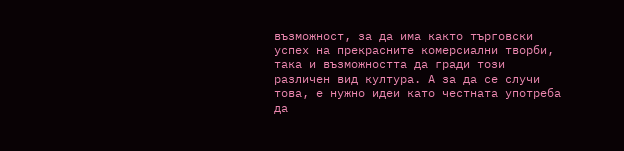възможност, за да има както търговски успех на прекрасните комерсиални творби, така и възможността да гради този различен вид култура. А за да се случи това, е нужно идеи като честната употреба да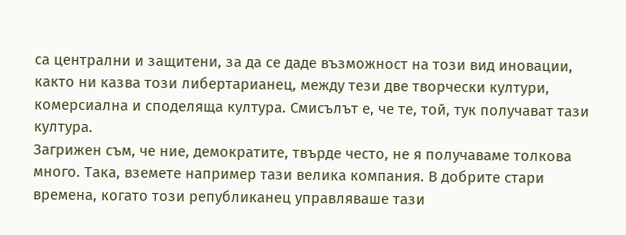са централни и защитени, за да се даде възможност на този вид иновации, както ни казва този либертарианец, между тези две творчески култури, комерсиална и споделяща култура. Смисълът е, че те, той, тук получават тази култура.
Загрижен съм, че ние, демократите, твърде често, не я получаваме толкова много. Така, вземете например тази велика компания. В добрите стари времена, когато този републиканец управляваше тази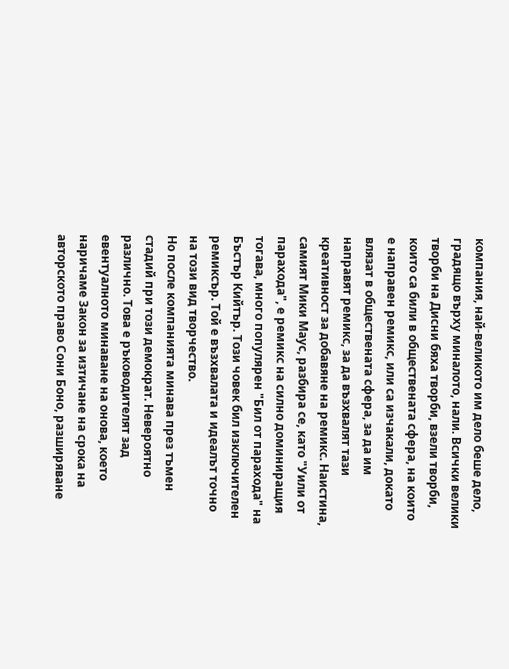компания, най-великото им дело беше дело, градящо върху миналото, нали. Всички велики творби на Дисни бяха творби, взели творби, които са били в обществената сфера, на които е направен ремикс, или са изчакали, докато влязат в обществената сфера, за да им направят ремикс, за да възхвалят тази креативност за добавяне на ремикс. Наистина, самият Мики Маус, разбира се, като "Уили от парахода", е ремикс на силно доминиращия тогава, много популярен "Бил от парахода" на Бъстър Кийтър. Този човек бил изключителен ремиксър. Той е възхвалата и идеалът точно на този вид творчество.
Но после компанията минава през тъмен стадий при този демократ. Невероятно различно. Това е ръководителят зад евентуалното минаване на онова, което наричаме Закон за изтичане на срока на авторското право Сони Боно, разширяване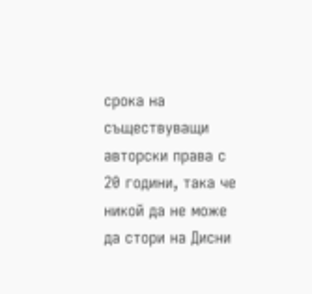срока на съществуващи авторски права с 20 години, така че никой да не може да стори на Дисни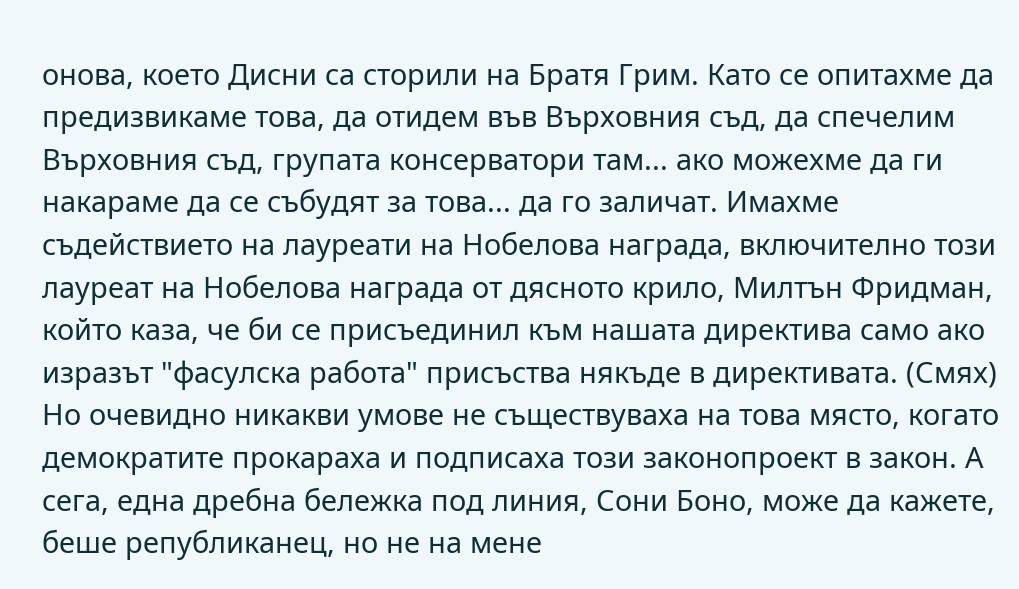онова, което Дисни са сторили на Братя Грим. Като се опитахме да предизвикаме това, да отидем във Върховния съд, да спечелим Върховния съд, групата консерватори там... ако можехме да ги накараме да се събудят за това... да го заличат. Имахме съдействието на лауреати на Нобелова награда, включително този лауреат на Нобелова награда от дясното крило, Милтън Фридман, който каза, че би се присъединил към нашата директива само ако изразът "фасулска работа" присъства някъде в директивата. (Смях) Но очевидно никакви умове не съществуваха на това място, когато демократите прокараха и подписаха този законопроект в закон. А сега, една дребна бележка под линия, Сони Боно, може да кажете, беше републиканец, но не на мене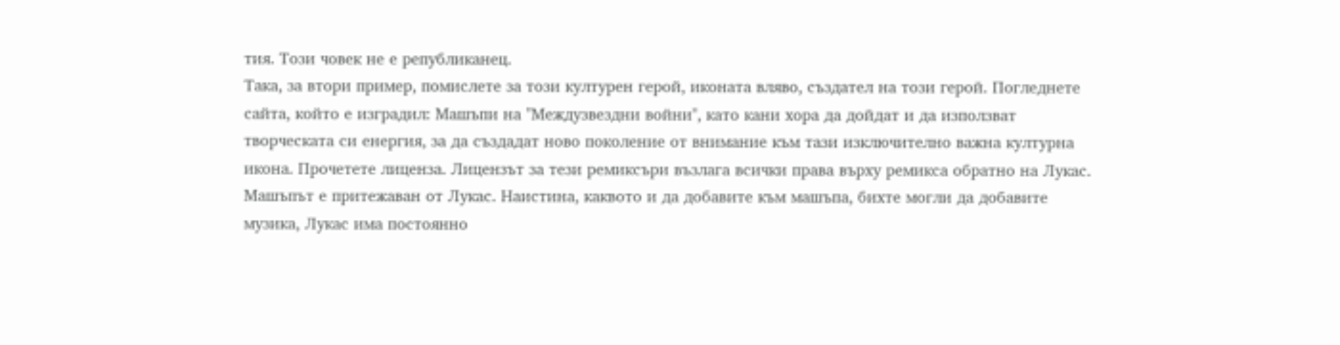тия. Този човек не е републиканец.
Така, за втори пример, помислете за този културен герой, иконата вляво, създател на този герой. Погледнете сайта, който е изградил: Машъпи на "Междузвездни войни", като кани хора да дойдат и да използват творческата си енергия, за да създадат ново поколение от внимание към тази изключително важна културна икона. Прочетете лиценза. Лицензът за тези ремиксъри възлага всички права върху ремикса обратно на Лукас. Машъпът е притежаван от Лукас. Наистина, каквото и да добавите към машъпа, бихте могли да добавите музика, Лукас има постоянно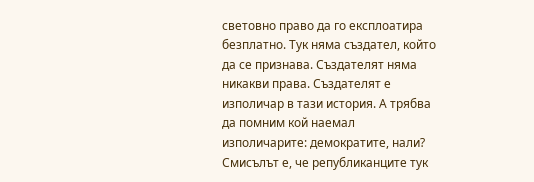световно право да го експлоатира безплатно. Тук няма създател, който да се признава. Създателят няма никакви права. Създателят е изполичар в тази история. А трябва да помним кой наемал изполичарите: демократите, нали?
Смисълът е, че републиканците тук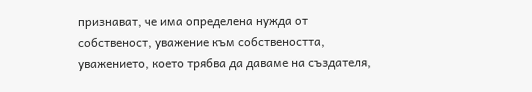признават, че има определена нужда от собственост, уважение към собствеността, уважението, което трябва да даваме на създателя,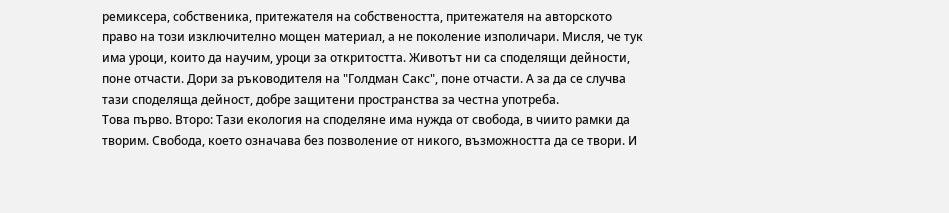ремиксера, собственика, притежателя на собствеността, притежателя на авторското право на този изключително мощен материал, а не поколение изполичари. Мисля, че тук има уроци, които да научим, уроци за откритостта. Животът ни са споделящи дейности, поне отчасти. Дори за ръководителя на "Голдман Сакс", поне отчасти. А за да се случва тази споделяща дейност, добре защитени пространства за честна употреба.
Това първо. Второ: Тази екология на споделяне има нужда от свобода, в чиито рамки да творим. Свобода, което означава без позволение от никого, възможността да се твори. И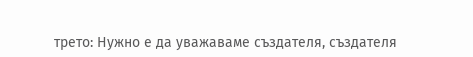трето: Нужно е да уважаваме създателя, създателя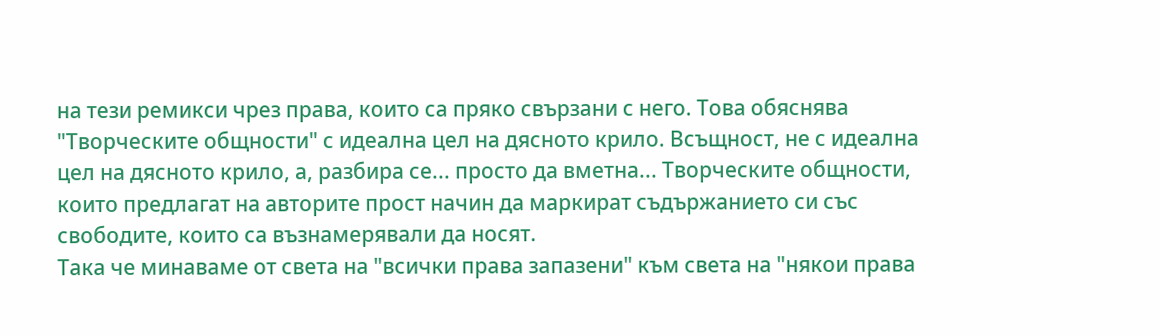на тези ремикси чрез права, които са пряко свързани с него. Това обяснява "Творческите общности" с идеална цел на дясното крило. Всъщност, не с идеална цел на дясното крило, а, разбира се... просто да вметна... Творческите общности, които предлагат на авторите прост начин да маркират съдържанието си със свободите, които са възнамерявали да носят.
Така че минаваме от света на "всички права запазени" към света на "някои права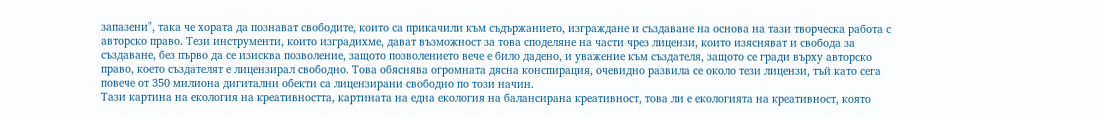запазени", така че хората да познават свободите, които са прикачили към съдържанието, изграждане и създаване на основа на тази творческа работа с авторско право. Тези инструменти, които изградихме, дават възможност за това споделяне на части чрез лицензи, които изясняват и свобода за създаване, без първо да се изисква позволение, защото позволението вече е било дадено, и уважение към създателя, защото се гради върху авторско право, което създателят е лицензирал свободно. Това обяснява огромната дясна конспирация, очевидно развила се около тези лицензи, тъй като сега повече от 350 милиона дигитални обекти са лицензирани свободно по този начин.
Тази картина на екология на креативността, картината на една екология на балансирана креативност, това ли е екологията на креативност, която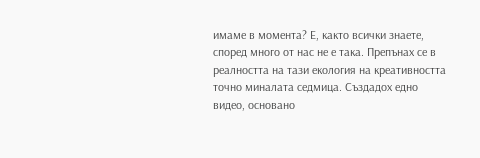имаме в момента? Е, както всички знаете, според много от нас не е така. Препънах се в реалността на тази екология на креативността точно миналата седмица. Създадох едно видео, основано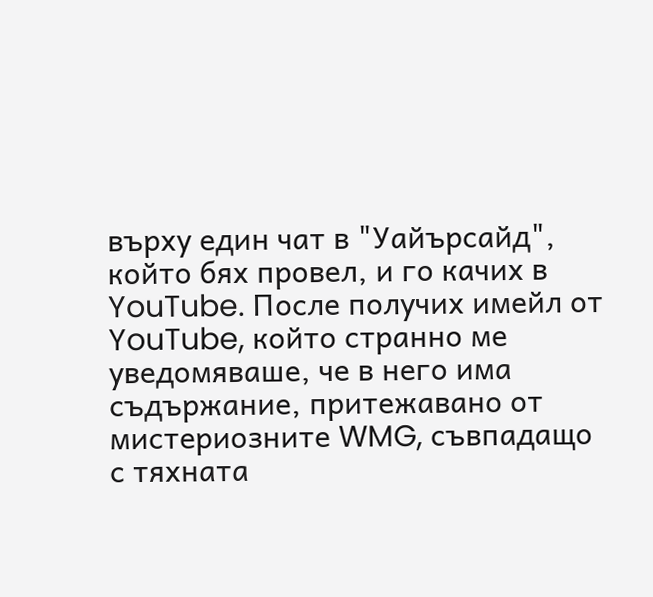върху един чат в "Уайърсайд", който бях провел, и го качих в YouTube. После получих имейл от YouTube, който странно ме уведомяваше, че в него има съдържание, притежавано от мистериозните WMG, съвпадащо с тяхната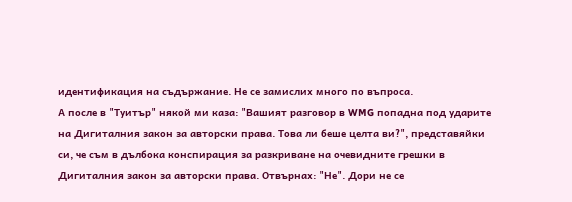идентификация на съдържание. Не се замислих много по въпроса.
А после в "Туитър" някой ми каза: "Вашият разговор в WMG попадна под ударите на Дигиталния закон за авторски права. Това ли беше целта ви?", представяйки си, че съм в дълбока конспирация за разкриване на очевидните грешки в Дигиталния закон за авторски права. Отвърнах: "Не". Дори не се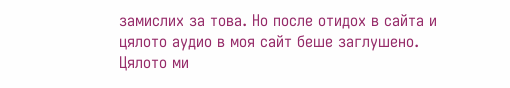замислих за това. Но после отидох в сайта и цялото аудио в моя сайт беше заглушено. Цялото ми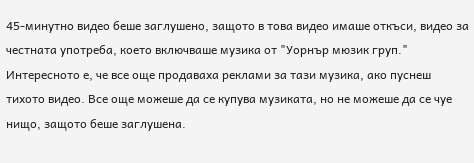45-минутно видео беше заглушено, защото в това видео имаше откъси, видео за честната употреба, което включваше музика от "Уорнър мюзик груп." Интересното е, че все още продаваха реклами за тази музика, ако пуснеш тихото видео. Все още можеше да се купува музиката, но не можеше да се чуе нищо, защото беше заглушена.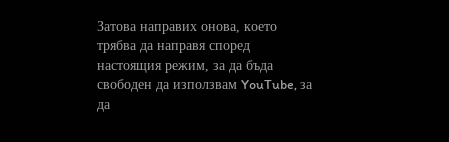Затова направих онова, което трябва да направя според настоящия режим, за да бъда свободен да използвам YouTube, за да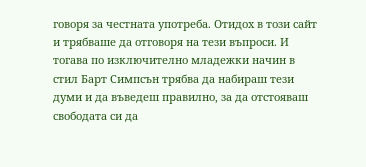говоря за честната употреба. Отидох в този сайт и трябваше да отговоря на тези въпроси. И тогава по изключително младежки начин в стил Барт Симпсън трябва да набираш тези думи и да въведеш правилно, за да отстояваш свободата си да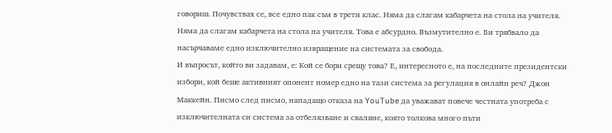говориш. Почувствах се, все едно пак съм в трети клас. Няма да слагам кабарчета на стола на учителя. Няма да слагам кабарчета на стола на учителя. Това е абсурдно. Възмутително е. Би трябвало да насърчаваме едно изключително извращение на системата за свобода.
И въпросът, който ви задавам, е: Кой се бори срещу това? Е, интересното е, на последните президентски избори, кой беше активният опонент номер едно на тази система за регулация в онлайн реч? Джон Маккейн. Писмо след писмо, нападащо отказа на YouTube да уважават повече честната употреба с изключителната си система за отбелязване и сваляне, която толкова много пъти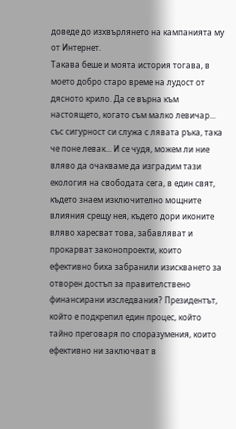доведе до изхвърлянето на кампанията му от Интернет.
Такава беше и моята история тогава, в моето добро старо време на лудост от дясното крило. Да се върна към настоящето, когато съм малко левичар... със сигурност си служа с лявата ръка, така че поне левак... И се чудя, можем ли ние вляво да очакваме да изградим тази екология на свободата сега, в един свят, където знаем изключително мощните влияния срещу нея, където дори иконите вляво харесват това, забавляват и прокарват законопроекти, които ефективно биха забранили изискването за отворен достъп за правителствено финансирани изследвания? Президентът, който е подкрепил един процес, който тайно преговаря по споразумения, които ефективно ни заключват в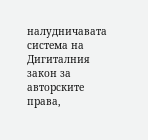налудничавата система на Дигиталния закон за авторските права,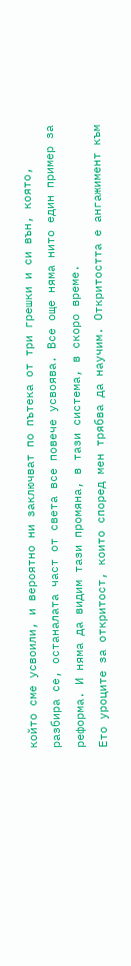който сме усвоили, и вероятно ни заключват по пътека от три грешки и си вън, която, разбира се, останалата част от света все повече усвоява. Все още няма нито един пример за реформа. И няма да видим тази промяна, в тази система, в скоро време.
Ето уроците за откритост, които според мен трябва да научим. Откритостта е ангажимент към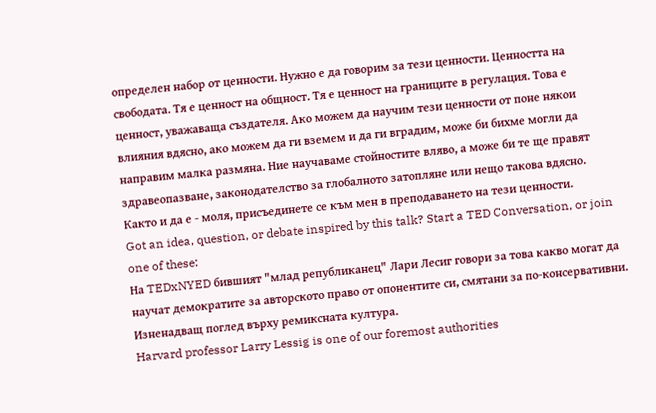определен набор от ценности. Нужно е да говорим за тези ценности. Ценността на свободата. Тя е ценност на общност. Тя е ценност на границите в регулация. Това е ценност, уважаваща създателя. Ако можем да научим тези ценности от поне някои влияния вдясно, ако можем да ги вземем и да ги вградим, може би бихме могли да направим малка размяна. Ние научаваме стойностите вляво, а може би те ще правят здравеопазване, законодателство за глобалното затопляне или нещо такова вдясно.
Както и да е - моля, присъединете се към мен в преподаването на тези ценности.
Got an idea, question, or debate inspired by this talk? Start a TED Conversation, or join one of these:
На TEDxNYED бившият "млад републиканец" Лари Лесиг говори за това какво могат да научат демократите за авторското право от опонентите си, смятани за по-консервативни. Изненадващ поглед върху ремиксната култура.
Harvard professor Larry Lessig is one of our foremost authorities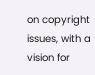on copyright issues, with a vision for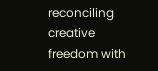reconciling creative freedom with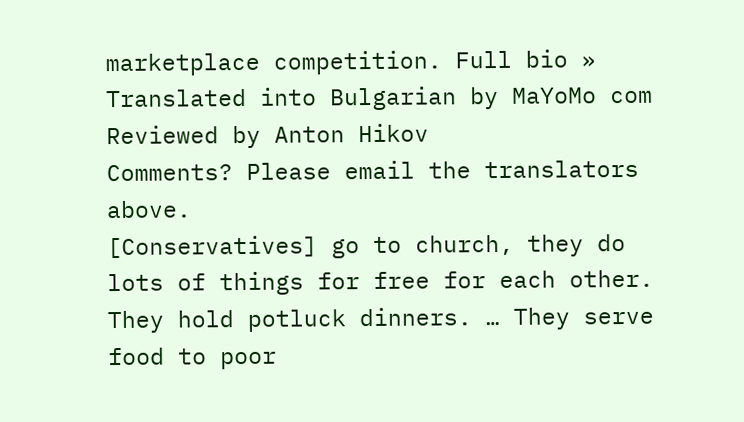marketplace competition. Full bio »
Translated into Bulgarian by MaYoMo com
Reviewed by Anton Hikov
Comments? Please email the translators above.
[Conservatives] go to church, they do lots of things for free for each other. They hold potluck dinners. … They serve food to poor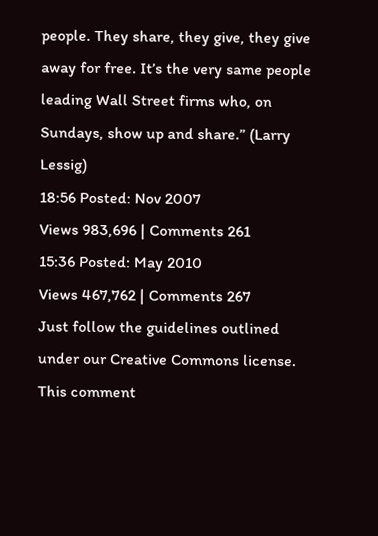people. They share, they give, they give away for free. It’s the very same people leading Wall Street firms who, on Sundays, show up and share.” (Larry Lessig)
18:56 Posted: Nov 2007
Views 983,696 | Comments 261
15:36 Posted: May 2010
Views 467,762 | Comments 267
Just follow the guidelines outlined under our Creative Commons license.
This comment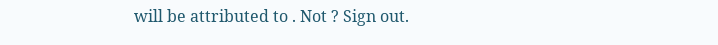will be attributed to . Not ? Sign out.